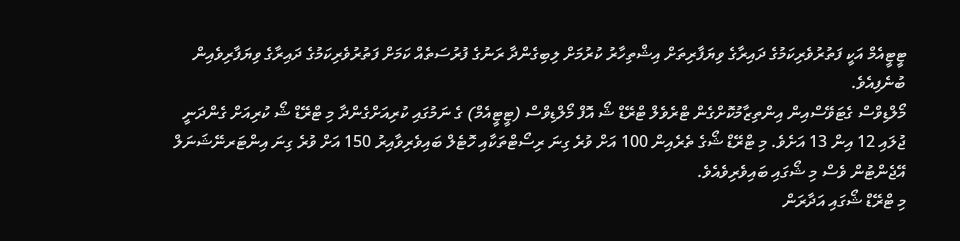ޓީޓީއެމް އަކީ ފަތުރުވެރިކަމުގެ ދައިރާގެ ވިޔަފާރިތަށް އިޝްތިހާރު ކުރުމަށް ލިބިގެންދާ ރަނުގެ ފުރުސަތެއް ކަމަށް ފަތުރުވެރިކަމުގެ ދައިރާގެ ވިޔަފާރިވެއިން ބުނެފިއެވެ.
މޯލްޑިވްސް ގެޓަވޭސްއިން އިންތިޒާމުކޮށްގެން ޓްރެވެލް ޓްރޭޑް ޝޯ އޮފް މޯލްޑިވްސް (ޓީޓީއެމް) ގެ ނަމުގައި ކުރިއަށްގެންދާ މި ޓްރޭޑް ޝޯ ކުރިއަށް ގެންދަނީ ޖުލައި 12 އިން 13 އަށެވެ. މި ޓްރޭޑް ޝޯގެ ތެރެއިން 100 އަށް ވުރެ ގިނަ ރިސޯޓްތަކާއި ހޮޓެލް ބައިވެރިވާއިރު 150 އަށް ވުރެ ގިނަ އިންޓަރނޭޝަނަލް އޭޖެންޓުން ވެސް މި ޝޯގައި ބައިވެރިވެއެވެ.
މި ޓްރޭޑް ޝޯގައި އަދާރަން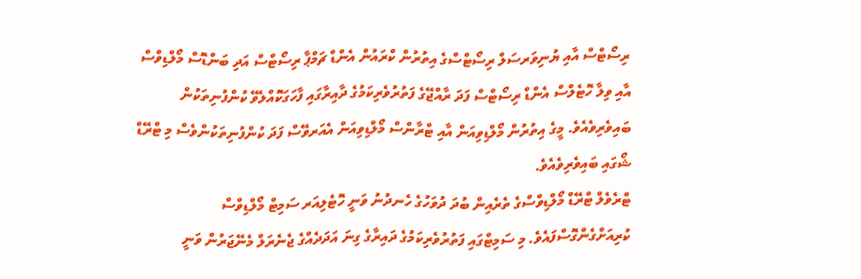ރިސޯޓްސް އާއި ޔުނިވަރސަލް ރިސޯޓްސްގެ އިތުރުން ކްރައުން އެންޑް ޗަމްޕާ ރިސޯޓްސް އަދި ބަންޑޮސް މޯލްޑިވްސް އާއި ވިލާ ހޮޓެލްސް އެންޑް ރިސޯޓްސް ފަދަ ރާއްޖޭގެ ފަތުރުވެރިކަމުގެ ދާއިރާގައި ފާހަގަކޮއްލެވޭ ކުންފުނިތަކުން ބައިވެރިވެއެވެ. މީގެ އިތުރުން މޯލްޑިވިއަން އާއި ޓްރާންސް މޯލްޑިވިއަން އެއަރވޭސް ފަދަ ކުންފުނިތަކުންވެސް މި ޓްރޭޑް ޝޯގައި ބައިވެރިވެއެވެ.
ޓްރެވެލް ޓްރޭޑް މޯލްޑިވްސްގެ ތެރެއިން ބުދަ ދުވަހުގެ ހެނދުނު ވަނީ ހޮޓެލިއަރ ސަމިޓް މޯލްޑިވްސް ކުރިއަށްގެންގޮސްފައެވެ. މި ސަމިޓްގައި ފަތުރުވެރިކަމުގެ ދައިރާގެ ގިނަ އަދަދެއްގެ ޖެނެރަލް މެނޭޖަރުން ވަނީ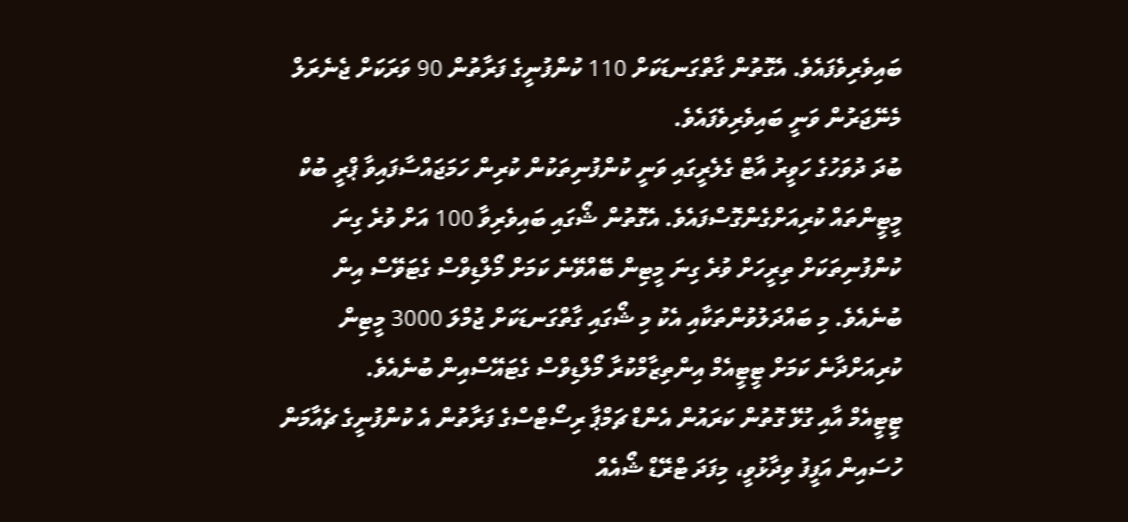ބައިވެރިވެފައެވެ. އެގޮތުން ގާތްގަނޑަކަށް 110 ކުންފުނީގެ ފަރާތުން 90 ވަރަކަށް ޖެނެރަލް މެނޭޖަރުން ވަނީ ބައިވެރިވެފައެވެ.
ބުދަ ދުވަހުގެ ހަވީރު އާޓް ގެލެރީގައި ވަނީ ކުންފުނިތަކުން ކުރިން ހަމަޖައްސާފައިވާ ޕްރީ ބުކް މީޓީންތައް ކުރިއަށްގެންގޮސްފައެވެ. އެގޮތުން ޝޯގައި ބައިވެރިވާ 100 އަށް ވުރެ ގިނަ ކުންފުނިތަކަށް ތިރީހަށް ވުރެ ގިނަ މީޓިން ބޭއްވޭނެ ކަމަށް މޯލްޑިވްސް ގެޓަވޭސް އިން ބުނެއެވެ. މި ބައްދަލުވުންތަކާއި އެކު މި ޝޯގައި ގާތްގަނޑަކަށް ޖުމްލަ 3000 މީޓިން ކުރިއަށްދާނެ ކަމަށް ޓީޓީއެމް އިންތިޒާމްކުރާ މޯލްޑިވްސް ގެޓައޭސްއިން ބުނެއެވެ.
ޓީޓީއެމް އާއި ގުޅޭ ގޮތުން ކަރައުން އެންޑް ޗަމްޕާ ރިސޯޓްސްގެ ފަރާތުން އެ ކުންފުނީގެ ޗެއާމަން ހުސައިން އަފީފު ވިދާޅުވީ، މިފަދަ ޓްރޭޑް ޝޯއެއް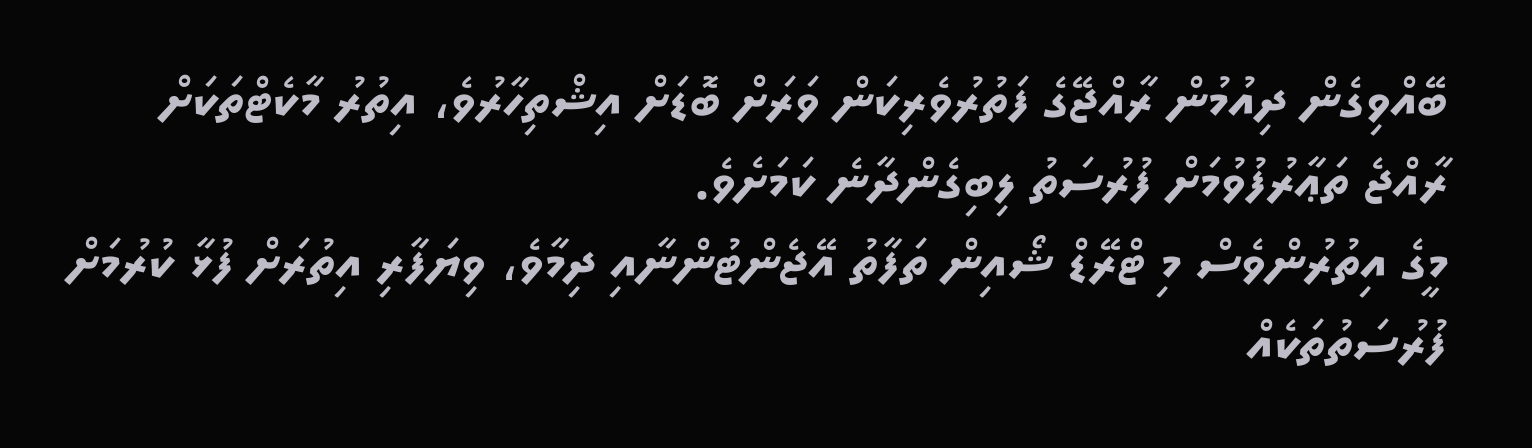ބޭއްވިގެން ދިއުމުން ރާއްޖޭގެ ފަތުރުވެރިކަން ވަރަށް ބޮޑަށް އިޝްތިހާރުވެ، އިތުރު މާކެޓްތަކަށް ރާއްޖެ ތަޢާރުފުވުމަށް ފުރުސަތު ލިބިގެންދާނެ ކަމަށެވެ.
މީގެ އިތުރުންވެސް މި ޓްރޭޑް ޝޯއިން ތަފާތު އޭޖެންޓުންނާއި ދިމާވެ، ވިޔަފާރި އިތުރަށް ފުޅާ ކުރުމަށް ފުރުސަތުތަކެއް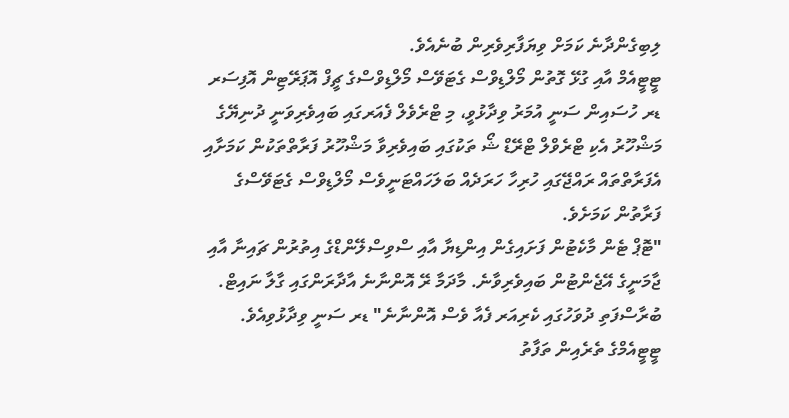ލިބިގެންދާނެ ކަމަށް ވިޔަފާރިވެރިން ބުނެއެވެ.
ޓީޓީއެމް އާއި ގުޅޭ ގޮތުން މޯލްޑިވްސް ގެޓަވޭސް މޯލްޑިވްސްގެ ޗީފް އޮޕަރޭޓިން އޮފިސަރ ޑރ ހުސައިން ސަނީ އުމަރު ވިދާޅުވީ، މި ޓްރެވެލް ފެއަރގައި ބައިވެރިވަނީ ދުނިޔޭގެ މަޝްހޫރު އެކި ޓްރެވްލް ޓްރޭޑް ޝޯ ތަކުގައި ބައިވެރިވާ މަޝްހޫރު ފަރާތްތަކުން ކަމަށާއި އެފަރާތްތައް ރައްޖޭގައި ހުރިހާ ހަރަދެއް ބަލަހައްޓަނީވެސް މޯލްޑިވްސް ގެޓަވޭސްގެ ފަރާތުން ކަމަށެވެ.
"ޓޮޕް ޓެން މާކެޓުން ފަށައިގެން އިންޑިޔާ އާއި ސްވިސްލޭންޑްގެ އިތުރުން ޗައިނާ އާއި ޖާމަނީގެ އޭޖެންޓުން ބައިވެރިވާނެ. މާދަމާ ރޭ އޮންނާނެ އާދާރަންގައި ގާލާ ނައިޓް. ބުރާސްފަތި ދުވަހުގައި ކެރިއަރ ފެއާ ވެސް އޮންނާނެ" ޑރ ސަނީ ވިދާޅުވިއެވެ.
ޓީޓީއެމްގެ ތެރެއިން ތަފާތު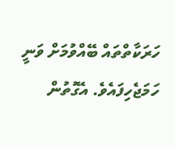ހަރަކާތްތައް ބޭއްވުމަށް ވަނީ ހަމަޖެހިފައެވެ. އެގޮތުން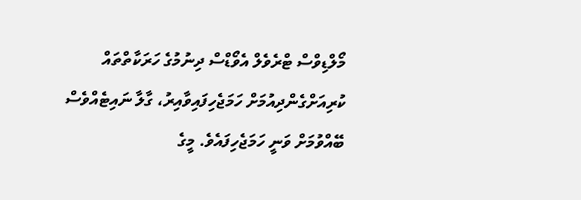މޯލްޑިވްސް ޓްރެވެލް އެވޯޑްސް ދިނުމުގެ ހަރަކާތްތައް ކުރިއަށްގެންދިއުމަށް ހަމަޖެހިފައިވާއިރު، ގާލާ ނައިޓެއްވެސް ބޭއްވުމަށް ވަނީ ހަމަޖެހިފައެވެ. މީގެ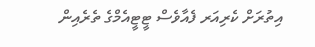އިތުރަށް ކެރިއަރ ފެއާވެސް ޓީޓީއެމްގެ ތެރެއިން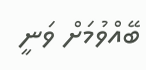ބޭއްވުމަށް ވަނީ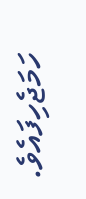ހަމަޖެހިފައެވެ.